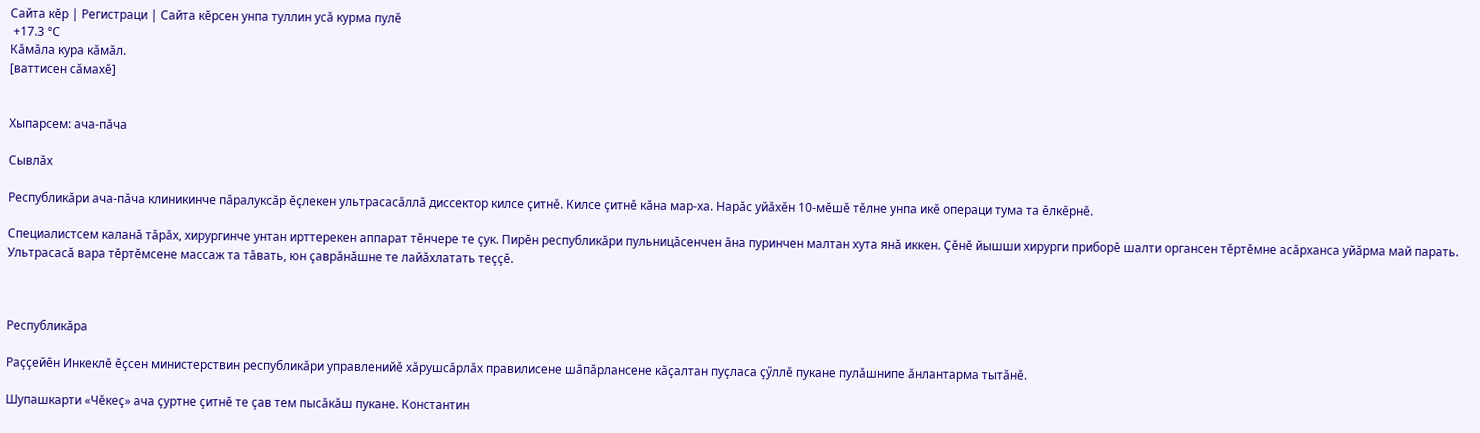Сайта кӗр | Регистраци | Сайта кӗрсен унпа туллин усӑ курма пулӗ
 +17.3 °C
Кӑмӑла кура кӑмӑл.
[ваттисен сӑмахӗ]


Хыпарсем: ача-пӑча

Сывлӑх

Республикӑри ача-пӑча клиникинче пӑралуксӑр ӗҫлекен ультрасасӑллӑ диссектор килсе ҫитнӗ. Килсе ҫитнӗ кӑна мар-ха. Нарӑс уйӑхӗн 10-мӗшӗ тӗлне унпа икӗ операци тума та ӗлкӗрнӗ.

Специалистсем каланӑ тӑрӑх, хирургинче унтан ирттерекен аппарат тӗнчере те ҫук. Пирӗн республикӑри пульницӑсенчен ӑна пуринчен малтан хута янӑ иккен. Ҫӗнӗ йышши хирурги приборӗ шалти органсен тӗртӗмне асӑрханса уйӑрма май парать. Ультрасасӑ вара тӗртӗмсене массаж та тӑвать, юн ҫаврӑнӑшне те лайӑхлатать теҫҫӗ.



Республикӑра

Раҫҫейӗн Инкеклӗ ӗҫсен министерствин республикӑри управленийӗ хӑрушсӑрлӑх правилисене шӑпӑрлансене кӑҫалтан пуҫласа ҫӳллӗ пукане пулӑшнипе ӑнлантарма тытӑнӗ.

Шупашкарти «Чӗкеҫ» ача ҫуртне ҫитнӗ те ҫав тем пысӑкӑш пукане. Константин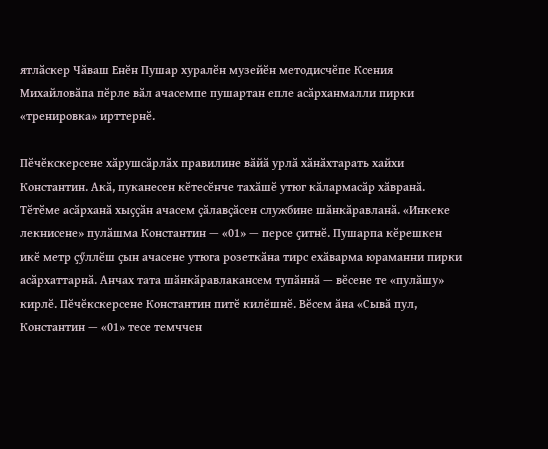ятлӑскер Чӑваш Енӗн Пушар хуралӗн музейӗн методисчӗпе Ксения Михайловӑпа пӗрле вӑл ачасемпе пушартан епле асӑрханмалли пирки «тренировка» ирттернӗ.

Пӗчӗкскерсене хӑрушсӑрлӑх правилине вӑйӑ урлӑ хӑнӑхтарать хайхи Константин. Акӑ, пуканесен кӗтесӗнче тахӑшӗ утюг кӑлармасӑр хӑвранӑ. Тӗтӗме асӑрханӑ хыҫҫӑн ачасем ҫӑлавҫӑсен службине шӑнкӑравланӑ. «Инкеке лекнисене» пулӑшма Константин — «01» — персе ҫитнӗ. Пушарпа кӗрешкен икӗ метр ҫӳллӗш ҫын ачасене утюга розеткӑна тирс ехӑварма юраманни пирки асӑрхаттарнӑ. Анчах тата шӑнкӑравлакансем тупӑннӑ — вӗсене те «пулӑшу» кирлӗ. Пӗчӗкскерсене Константин питӗ килӗшнӗ. Вӗсем ӑна «Сывӑ пул, Константин — «01» тесе темччен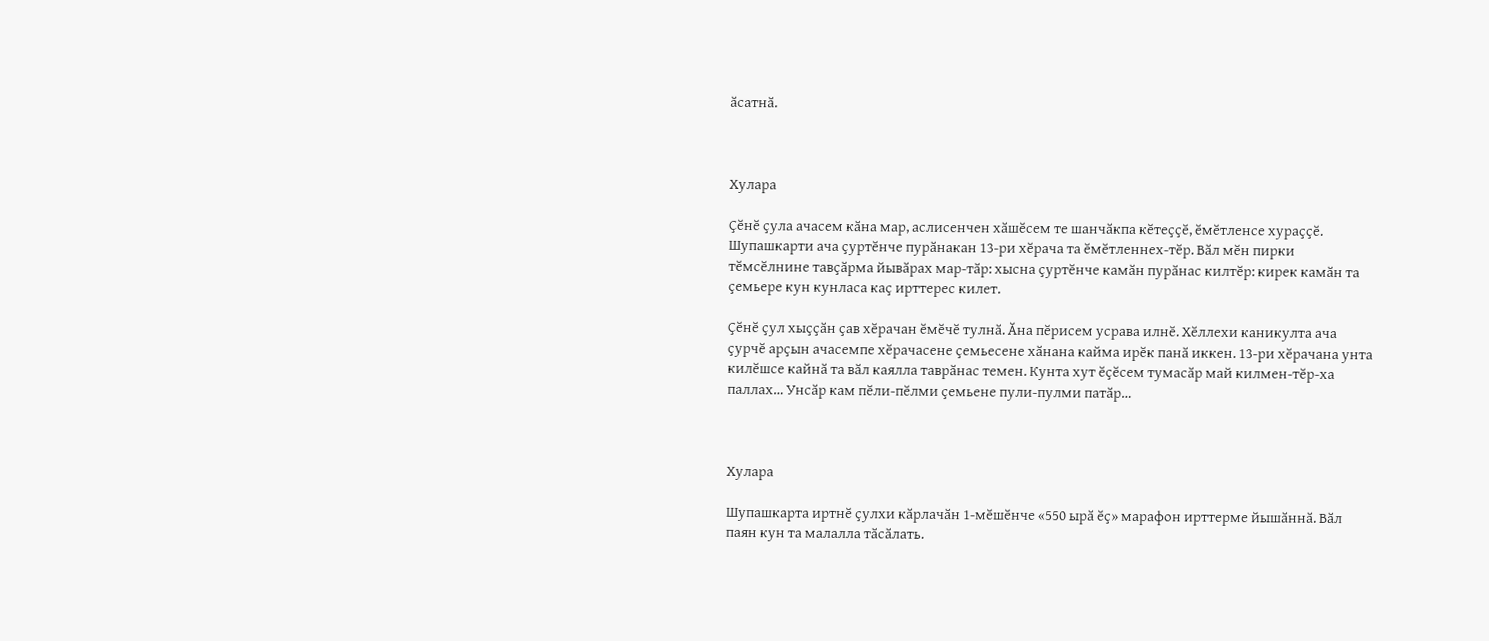ӑсатнӑ.



Хулара

Ҫӗнӗ ҫула ачасем кӑна мар, аслисенчен хӑшӗсем те шанчӑкпа кӗтеҫҫӗ, ӗмӗтленсе хураҫҫӗ. Шупашкарти ача ҫуртӗнче пурӑнакан 13-ри хӗрача та ӗмӗтленнех-тӗр. Вӑл мӗн пирки тӗмсӗлнине тавҫӑрма йывӑрах мар-тӑр: хысна ҫуртӗнче камӑн пурӑнас килтӗр: кирек камӑн та ҫемьере кун кунласа каҫ ирттерес килет.

Ҫӗнӗ ҫул хыҫҫӑн ҫав хӗрачан ӗмӗчӗ тулнӑ. Ӑна пӗрисем усрава илнӗ. Хӗллехи каникулта ача ҫурчӗ арҫын ачасемпе хӗрачасене ҫемьесене хӑнана кайма ирӗк панӑ иккен. 13-ри хӗрачана унта килӗшсе кайнӑ та вӑл каялла таврӑнас темен. Кунта хут ӗҫӗсем тумасӑр май килмен-тӗр-ха паллах… Унсӑр кам пӗли-пӗлми ҫемьене пули-пулми патӑр…



Хулара

Шупашкарта иртнӗ ҫулхи кӑрлачӑн 1-мӗшӗнче «550 ырӑ ӗҫ» марафон ирттерме йышӑннӑ. Вӑл паян кун та малалла тӑсӑлать.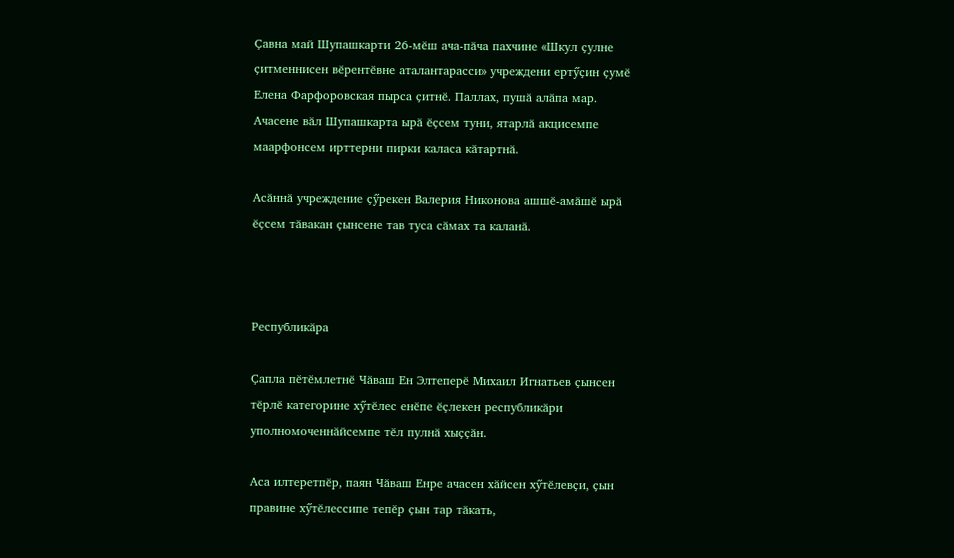Ҫавна май Шупашкарти 26-мӗш ача-пӑча пахчине «Шкул ҫулне ҫитменнисен вӗрентӗвне аталантарасси» учреждени ертӳҫин ҫумӗ Елена Фарфоровская пырса ҫитнӗ. Паллах, пушӑ алӑпа мар. Ачасене вӑл Шупашкарта ырӑ ӗҫсем туни, ятарлӑ акцисемпе маарфонсем ирттерни пирки каласа кӑтартнӑ.

Асӑннӑ учреждение ҫӳрекен Валерия Никонова ашшӗ-амӑшӗ ырӑ ӗҫсем тӑвакан ҫынсене тав туса сӑмах та каланӑ.



Республикӑра

Ҫапла пӗтӗмлетнӗ Чӑваш Ен Элтеперӗ Михаил Игнатьев ҫынсен тӗрлӗ категорине хӳтӗлес енӗпе ӗҫлекен республикӑри уполномоченнӑйсемпе тӗл пулнӑ хыҫҫӑн.

Аса илтеретпӗр, паян Чӑваш Енре ачасен хӑйсен хӳтӗлевҫи, ҫын правине хӳтӗлессипе тепӗр ҫын тар тӑкать,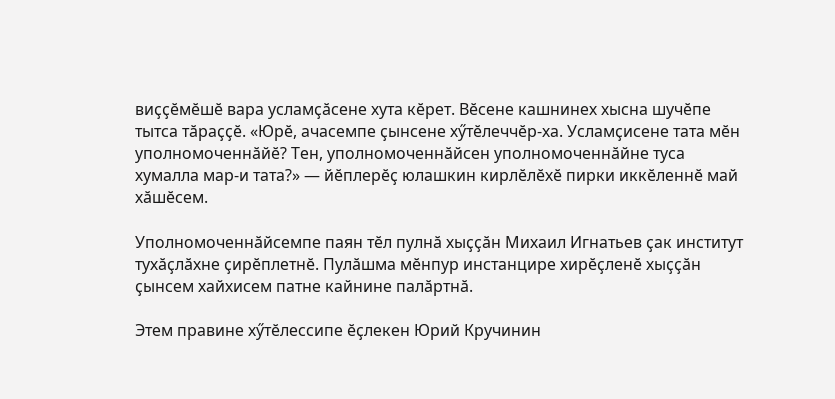виҫҫӗмӗшӗ вара усламҫӑсене хута кӗрет. Вӗсене кашнинех хысна шучӗпе тытса тӑраҫҫӗ. «Юрӗ, ачасемпе ҫынсене хӳтӗлеччӗр-ха. Усламҫисене тата мӗн уполномоченнӑйӗ? Тен, уполномоченнӑйсен уполномоченнӑйне туса хумалла мар-и тата?» — йӗплерӗҫ юлашкин кирлӗлӗхӗ пирки иккӗленнӗ май хӑшӗсем.

Уполномоченнӑйсемпе паян тӗл пулнӑ хыҫҫӑн Михаил Игнатьев ҫак институт тухӑҫлӑхне ҫирӗплетнӗ. Пулӑшма мӗнпур инстанцире хирӗҫленӗ хыҫҫӑн ҫынсем хайхисем патне кайнине палӑртнӑ.

Этем правине хӳтӗлессипе ӗҫлекен Юрий Кручинин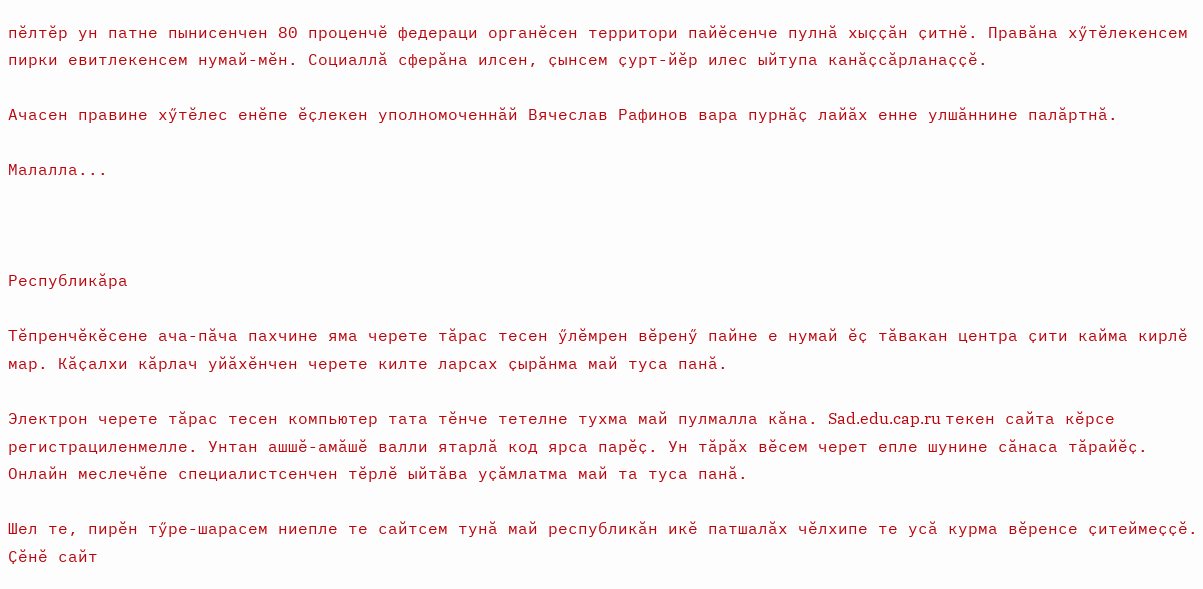пӗлтӗр ун патне пынисенчен 80 проценчӗ федераци органӗсен территори пайӗсенче пулнӑ хыҫҫӑн ҫитнӗ. Правӑна хӳтӗлекенсем пирки евитлекенсем нумай-мӗн. Социаллӑ сферӑна илсен, ҫынсем ҫурт-йӗр илес ыйтупа канӑҫсӑрланаҫҫӗ.

Ачасен правине хӳтӗлес енӗпе ӗҫлекен уполномоченнӑй Вячеслав Рафинов вара пурнӑҫ лайӑх енне улшӑннине палӑртнӑ.

Малалла...



Республикӑра

Тӗпренчӗкӗсене ача-пӑча пахчине яма черете тӑрас тесен ӳлӗмрен вӗренӳ пайне е нумай ӗҫ тӑвакан центра ҫити кайма кирлӗ мар. Кӑҫалхи кӑрлач уйӑхӗнчен черете килте ларсах ҫырӑнма май туса панӑ.

Электрон черете тӑрас тесен компьютер тата тӗнче тетелне тухма май пулмалла кӑна. Sad.edu.cap.ru текен сайта кӗрсе регистрациленмелле. Унтан ашшӗ-амӑшӗ валли ятарлӑ код ярса парӗҫ. Ун тӑрӑх вӗсем черет епле шунине сӑнаса тӑрайӗҫ. Онлайн меслечӗпе специалистсенчен тӗрлӗ ыйтӑва уҫӑмлатма май та туса панӑ.

Шел те, пирӗн тӳре-шарасем ниепле те сайтсем тунӑ май республикӑн икӗ патшалӑх чӗлхипе те усӑ курма вӗренсе ҫитеймеҫҫӗ. Ҫӗнӗ сайт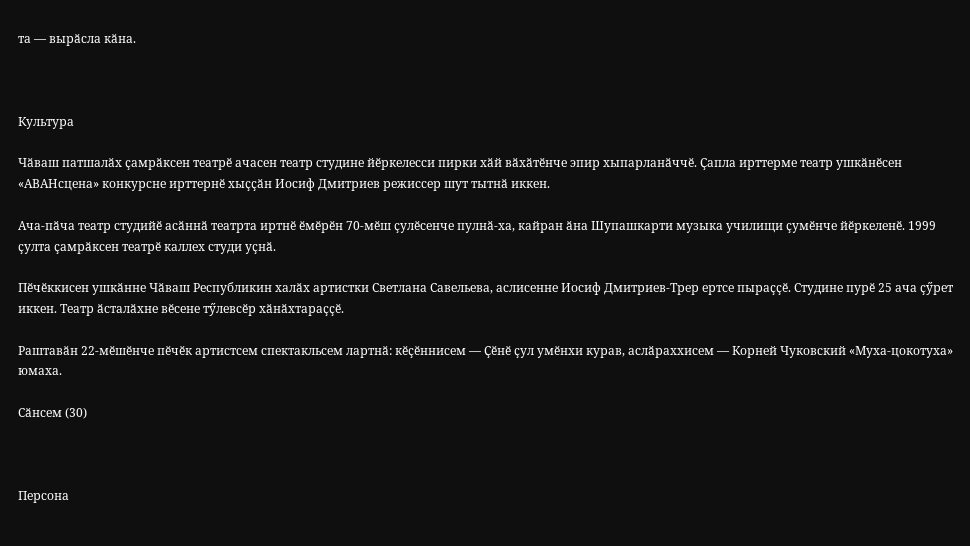та — вырӑсла кӑна.



Культура

Чӑваш патшалӑх ҫамрӑксен театрӗ ачасен театр студине йӗркелесси пирки хӑй вӑхӑтӗнче эпир хыпарланӑччӗ. Ҫапла ирттерме театр ушкӑнӗсен «АВАНсцена» конкурсне ирттернӗ хыҫҫӑн Иосиф Дмитриев режиссер шут тытнӑ иккен.

Ача-пӑча театр студийӗ асӑннӑ театрта иртнӗ ӗмӗрӗн 70-мӗш ҫулӗсенче пулнӑ-ха, кайран ӑна Шупашкарти музыка училищи ҫумӗнче йӗркеленӗ. 1999 ҫулта ҫамрӑксен театрӗ каллех студи уҫнӑ.

Пӗчӗккисен ушкӑнне Чӑваш Республикин халӑх артистки Светлана Савельева, аслисенне Иосиф Дмитриев-Трер ертсе пыраҫҫӗ. Студине пурӗ 25 ача ҫӳрет иккен. Театр ӑсталӑхне вӗсене тӳлевсӗр хӑнӑхтараҫҫӗ.

Раштавӑн 22-мӗшӗнче пӗчӗк артистсем спектакльсем лартнӑ: кӗҫӗннисем — Ҫӗнӗ ҫул умӗнхи курав, аслӑраххисем — Корней Чуковский «Муха-цокотуха» юмаха.

Сӑнсем (30)



Персона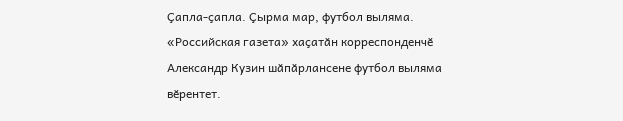Ҫапла-ҫапла. Ҫырма мар, футбол выляма. «Российская газета» хаҫатӑн корреспонденчӗ Александр Кузин шӑпӑрлансене футбол выляма вӗрентет.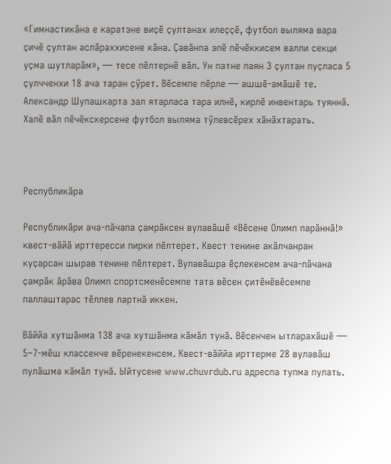«Гимнастикӑна е каратэне виҫӗ ҫултанах илеҫҫӗ, футбол выляма вара ҫичӗ ҫултан аслӑраххисене кӑна. Ҫавӑнпа эпӗ пӗчӗккисем валли секци уҫма шутларӑм», — тесе пӗлтернӗ вӑл. Ун патне паян 3 ҫултан пуҫласа 5 ҫулчченхи 18 ача таран ҫӳрет. Вӗсемпе пӗрле — ашшӗ-амӑшӗ те. Александр Шупашкарта зал ятарласа тара илнӗ, кирлӗ инвентарь туяннӑ. Халӗ вӑл пӗчӗкскерсене футбол выляма тӳлевсӗрех хӑнӑхтарать.



Республикӑра

Республикӑри ача-пӑчапа ҫамрӑксен вулавӑшӗ «Вӗсене Олимп парӑннӑ!» квест-вӑйӑ ирттересси пирки пӗлтерет. Квест тенине акӑлчанран куҫарсан шырав тенине пӗлтерет. Вулавӑшра ӗҫлекенсем ача-пӑчана ҫамрӑк ӑрӑва Олимп спортсменӗсемпе тата вӗсен ҫитӗнӗвӗсемпе паллаштарас тӗллев лартнӑ иккен.

Вӑййа хутшӑнма 138 ача хутшӑнма кӑмӑл тунӑ. Вӗсенчен ытларахӑшӗ — 5–7-мӗш классенче вӗренекенсем. Квест-вӑййа ирттерме 28 вулавӑш пулӑшма кӑмӑл тунӑ. Ыйтусене www.chuvrdub.ru адреспа тупма пулать.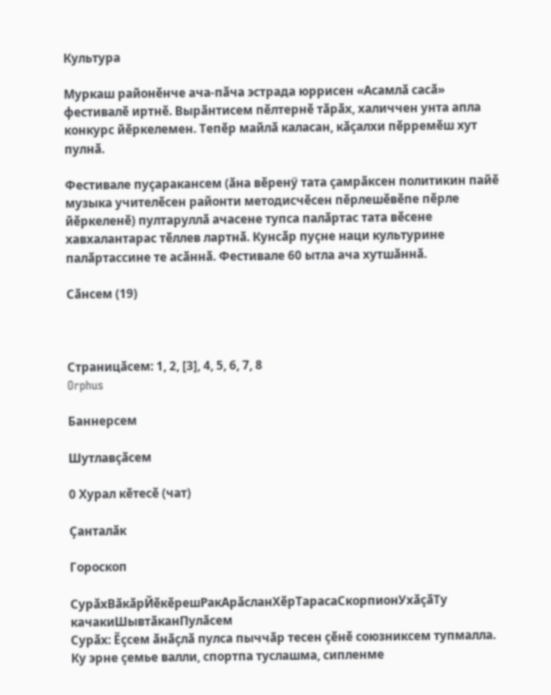Культура

Муркаш районӗнче ача-пӑча эстрада юррисен «Асамлӑ сасӑ» фестивалӗ иртнӗ. Вырӑнтисем пӗлтернӗ тӑрӑх, халиччен унта апла конкурс йӗркелемен. Тепӗр майлӑ каласан, кӑҫалхи пӗрремӗш хут пулнӑ.

Фестивале пуҫаракансем (ӑна вӗренӳ тата ҫамрӑксен политикин пайӗ музыка учителӗсен районти методисчӗсен пӗрлешӗвӗпе пӗрле йӗркеленӗ) пултаруллӑ ачасене тупса палӑртас тата вӗсене хавхалантарас тӗллев лартнӑ. Кунсӑр пуҫне наци культурине палӑртассине те асӑннӑ. Фестивале 60 ытла ача хутшӑннӑ.

Сӑнсем (19)



Страницӑсем: 1, 2, [3], 4, 5, 6, 7, 8
Orphus

Баннерсем

Шутлавҫӑсем

0 Хурал кӗтесӗ (чат)

Ҫанталӑк

Гороскоп

СурӑхВӑкӑрЙӗкӗрешРакАрӑсланХӗрТарасаСкорпионУхӑҫӑТу качакиШывтӑканПулӑсем
Сурӑх: Ӗҫсем ӑнӑҫлӑ пулса пыччӑр тесен ҫӗнӗ союзниксем тупмалла. Ку эрне ҫемье валли, спортпа туслашма, сипленме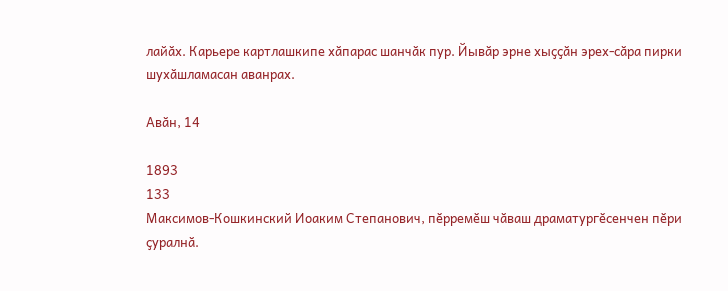лайӑх. Карьере картлашкипе хӑпарас шанчӑк пур. Йывӑр эрне хыҫҫӑн эрех-сӑра пирки шухӑшламасан аванрах.

Авӑн, 14

1893
133
Максимов-Кошкинский Иоаким Степанович, пӗрремӗш чӑваш драматургӗсенчен пӗри ҫуралнӑ.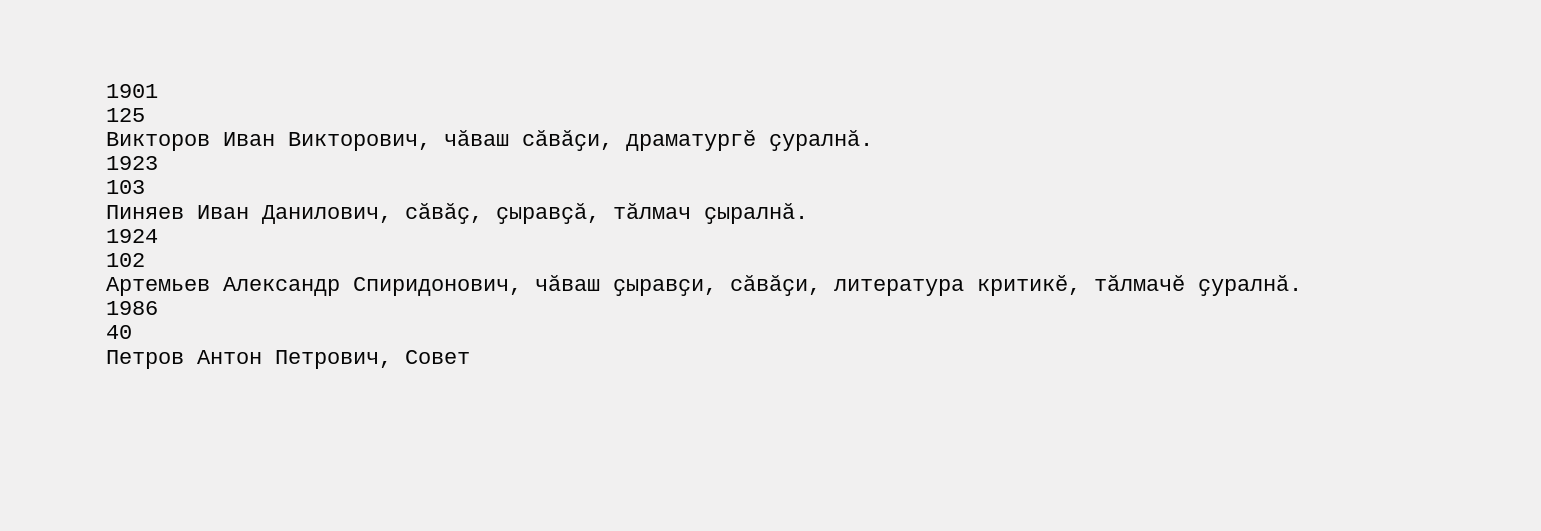1901
125
Викторов Иван Викторович, чӑваш сӑвӑҫи, драматургӗ ҫуралнӑ.
1923
103
Пиняев Иван Данилович, сӑвӑҫ, ҫыравҫӑ, тӑлмач ҫыралнӑ.
1924
102
Артемьев Александр Спиридонович, чӑваш ҫыравҫи, сӑвӑҫи, литература критикӗ, тӑлмачӗ ҫуралнӑ.
1986
40
Петров Антон Петрович, Совет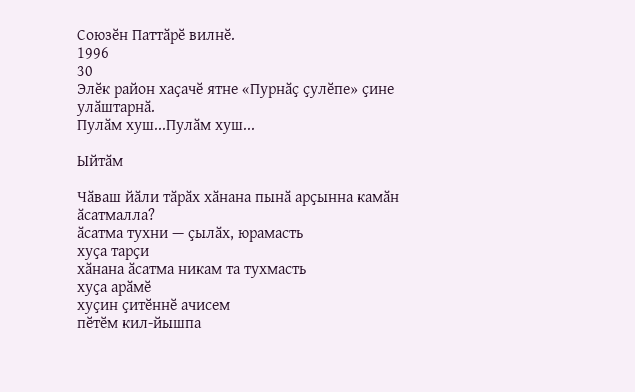Союзӗн Паттӑрӗ вилнӗ.
1996
30
Элӗк район хаҫачӗ ятне «Пурнӑҫ ҫулӗпе» ҫине улӑштарнӑ.
Пулӑм хуш...Пулӑм хуш...

Ыйтӑм

Чӑваш йӑли тӑрӑх хӑнана пынӑ арҫынна камӑн ӑсатмалла?
ӑсатма тухни — ҫылӑх, юрамасть
хуҫа тарҫи
хӑнана ӑсатма никам та тухмасть
хуҫа арӑмӗ
хуҫин ҫитӗннӗ ачисем
пӗтӗм кил-йышпа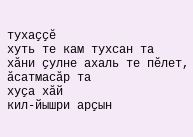тухаҫҫӗ
хуть те кам тухсан та
хӑни ҫулне ахаль те пӗлет, ӑсатмасӑр та
хуҫа хӑй
кил-йышри арҫын